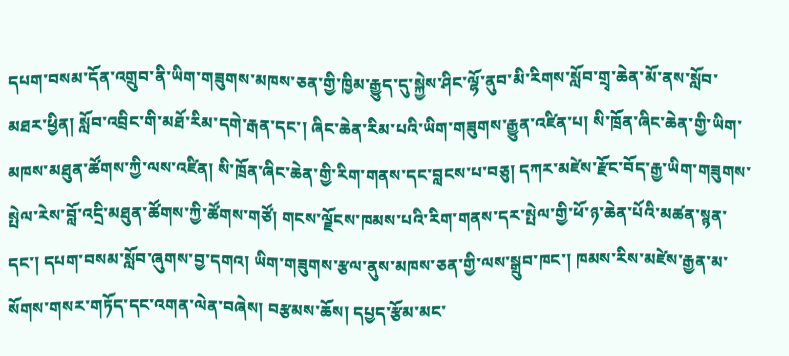དཔག་བསམ་དོན་འགྲུབ་ནི་ཡིག་གཟུགས་མཁས་ཅན་གྱི་ཁྱིམ་རྒྱུད་དུ་སྐྱེས་ཤིང་ལྷོ་ནུབ་མི་རིགས་སློབ་གྲྭ་ཆེན་མོ་ནས་སློབ་མཐར་ཕྱིན། སློབ་འབྲིང་གི་མཐོ་རིམ་དགེ་རྒན་དང་། ཞིང་ཆེན་རིམ་པའི་ཡིག་གཟུགས་རྒྱུན་འཛིན་པ། སི་ཁྲོན་ཞིང་ཆེན་གྱི་ཡིག་མཁས་མཐུན་ཚོགས་ཀྱི་ལས་འཛིན། སི་ཁྲོན་ཞིང་ཆེན་གྱི་རིག་གནས་དང་བླངས་པ་བཅུ། དཀར་མཛེས་རྫོང་བོད་རྒྱ་ཡིག་གཟུགས་སྤེལ་རེས་བློ་འདྲི་མཐུན་ཚོགས་ཀྱི་ཚོགས་གཙོ། གངས་ལྗོངས་ཁམས་པའི་རིག་གནས་དར་སྤེལ་གྱི་ཕོ་ཉ་ཆེན་པོའི་མཚན་སྙན་དང་། དཔག་བསམ་སློབ་ཞུགས་བྱ་དགའ། ཡིག་གཟུགས་རྩལ་ནུས་མཁས་ཅན་གྱི་ལས་སྒྲུབ་ཁང་། ཁམས་རིས་མཛེས་རྒྱན་མ་སོགས་གསར་གཏོད་དང་འགན་ལེན་བཞེས། བརྩམས་ཆོས། དཔྱད་རྩོམ་མང་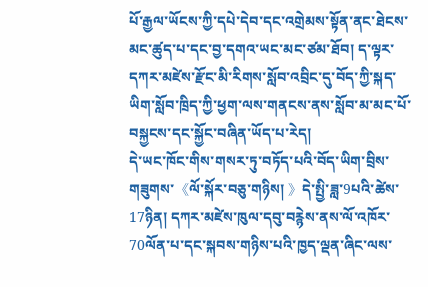པོ་རྒྱལ་ཡོངས་ཀྱི་དཔེ་དེབ་དང་འགྲེམས་སྟོན་ནང་ཐེངས་མང་ཚུད་པ་དང་བྱ་དགའ་ཡང་མང་ཙམ་ཐོབ། ད་ལྟར་དཀར་མཛེས་རྫོང་མི་རིགས་སློབ་འབྲིང་དུ་བོད་ཀྱི་སྐད་ཡིག་སློབ་ཁྲིད་ཀྱི་ཕྱག་ལས་གནངས་ནས་སློབ་མ་མང་པོ་བསྐྱངས་དང་སྐྱོང་བཞིན་ཡོད་པ་རེད།
དེ་ཡང་ཁོང་གིས་གསར་ཏུ་བཏོད་པའི་བོད་ཡིག་བྲིས་གཟུགས་《ལོ་སྐོར་བཅུ་གཉིས། 》དེ་སྤྱི་ཟླ་9པའི་ཚེས་17ཉིན། དཀར་མཛེས་ཁུལ་དབུ་བརྙེས་ནས་ལོ་འཁོར་70ལོན་པ་དང་སྐབས་གཉིས་པའི་ཁྱད་ལྡན་ཞིང་ལས་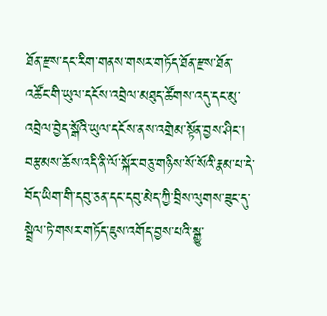ཐོན་རྫས་དང་རིག་གནས་གསར་གཏོད་ཐོན་རྫས་ཐོན་འཚོང་གི་ཡུལ་དངོས་འབྲེལ་མཐུད་ཚོགས་འདུ་དང་མུ་འབྲེལ་བྱེད་སྒོའི་ཡུལ་དངོས་ནས་འགྲེམ་སྟོན་བྱས་ཤིང་། བརྩམས་ཆོས་འདི་ནི་ལོ་སྐོར་བཅུ་གཉིས་སོ་སོའི་རྣམ་པ་དེ་བོད་ཡིག་གི་དབུ་ཅན་དང་དབུ་མེད་ཀྱི་བྲིས་ལུགས་ཟུང་དུ་སྦྲེལ་ཏེ་གསར་གཏོད་ཇུས་འགོད་བྱས་པའི་སྒྱུ་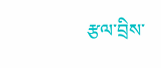རྩལ་བྲིས་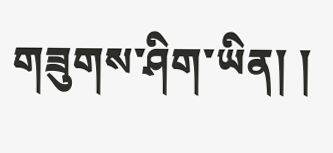གཟུགས་ཤིག་ཡིན། །